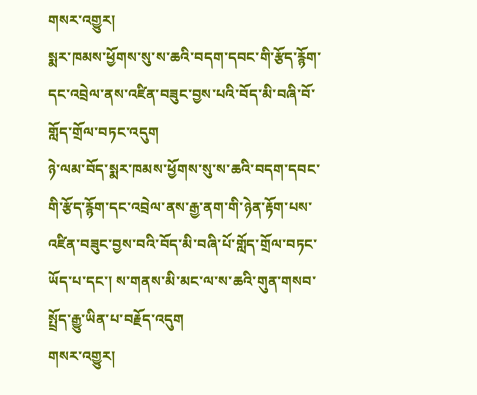གསར་འགྱུར།
སྨར་ཁམས་ཕྱོགས་སུ་ས་ཆའི་བདག་དབང་གི་རྩོད་རྙོག་དང་འབྲེལ་ནས་འཛིན་བཟུང་བྱས་པའི་བོད་མི་བཞི་བོ་གློད་གྲོལ་བཏང་འདུག
ཉེ་ལམ་བོད་སྨར་ཁམས་ཕྱོགས་སུ་ས་ཆའི་བདག་དབང་གི་རྩོད་རྙོག་དང་འབྲེལ་ནས་རྒྱ་ནག་གི་ཉེན་རྟོག་པས་འཛིན་བཟུང་བྱས་བའི་བོད་མི་བཞི་པོ་གློད་གྲོལ་བཏང་ཡོད་པ་དང་། ས་གནས་མི་མང་ལ་ས་ཆའི་གུན་གསབ་སྤྲོད་རྒྱུ་ཡིན་པ་བརྗོད་འདུག
གསར་འགྱུར།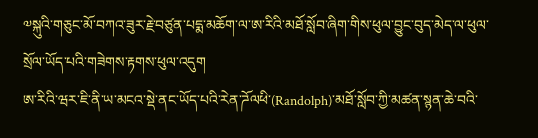༧སྐུའི་གཅུང་མོ་བཀའ་ཟུར་རྗེ་བཙུན་པདྨ་མཆོག་ལ་ཨ་རིའི་མཐོ་སློབ་ཞིག་གིས་ཕུལ་བྱུང་བུད་མེད་ལ་ཕུལ་སྲོལ་ཡོད་པའི་གཟེགས་རྟགས་ཕུལ་འདུག
ཨ་རིའི་ཝར་ཇི་ནི་ཡ་མངའ་སྡེ་ནང་ཡོད་པའི་རེན་ཌོལཕི་(Randolph)་མཐོ་སློབ་ཀྱི་མཚན་སྙན་ཆེ་བའི་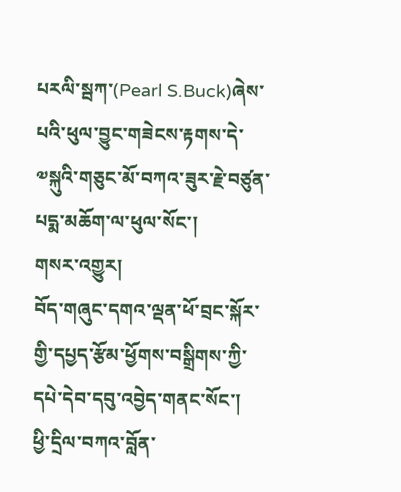པརལི་སྦཀ་(Pearl S.Buck)ཞེས་པའི་ཕུལ་བྱུང་གཟེངས་རྟགས་དེ་༧སྐུའི་གཅུང་མོ་བཀའ་ཟུར་རྗེ་བཙུན་པདྨ་མཆོག་ལ་ཕུལ་སོང་།
གསར་འགྱུར།
བོད་གཞུང་དགའ་ལྡན་ཕོ་བྲང་སྐོར་གྱི་དཔྱད་རྩོམ་ཕྱོགས་བསྒྲིགས་ཀྱི་དཔེ་དེབ་དབུ་འབྱེད་གནང་སོང་།
ཕྱི་དྲིལ་བཀའ་བློན་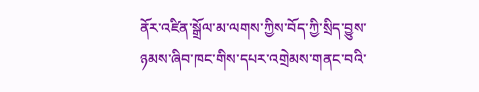ནོར་འཛིན་སྒྲོལ་མ་ལགས་ཀྱིས་བོད་ཀྱི་སྲིད་བྱུས་ཉམས་ཞིབ་ཁང་གིས་དཔར་འགྲེམས་གནང་བའི་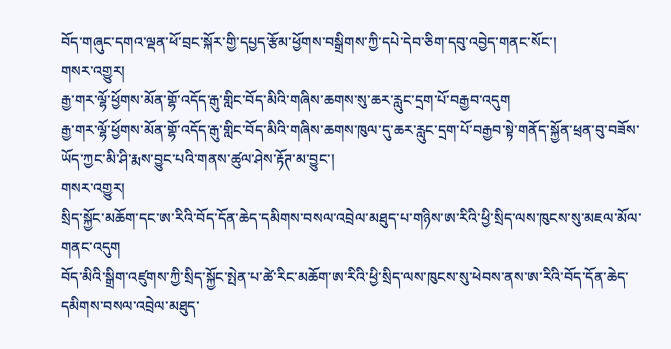བོད་གཞུང་དགའ་ལྡན་ཕོ་བྲང་སྐོར་གྱི་དཔྱད་རྩོམ་ཕྱོགས་བསྒྲིགས་ཀྱི་དཔེ་དེབ་ཅིག་དབུ་འབྱེད་གནང་སོང་།
གསར་འགྱུར།
རྒྱ་གར་ལྷོ་ཕྱོགས་མོན་གྷོ་འདོད་རྒུ་གླིང་བོད་མིའི་གཞིས་ཆགས་སུ་ཆར་རླུང་དྲག་པོ་བརྒྱབ་འདུག
རྒྱ་གར་ལྷོ་ཕྱོགས་མོན་གྷོ་འདོད་རྒུ་གླིང་བོད་མིའི་གཞིས་ཆགས་ཁུལ་དུ་ཆར་རླུང་དྲག་པོ་བརྒྱབ་སྟེ་གནོད་སྐྱོན་ཕྲན་བུ་བཟོས་ཡོད་ཀྱང་མི་ཤི་རྨས་བྱུང་པའི་གནས་ཚུལ་ཤེས་རྟོཊ་མ་བྱུང་།
གསར་འགྱུར།
སྲིད་སྐྱོང་མཆོག་དང་ཨ་རིའི་བོད་དོན་ཆེད་དམིགས་བསལ་འབྲེལ་མཐུད་པ་གཉིས་ཨ་རིའི་ཕྱི་སྲིད་ལས་ཁུངས་སུ་མཇལ་མོལ་གནང་འདུག
བོད་མིའི་སྒྲིག་འཛུགས་ཀྱི་སྲིད་སྐྱོང་སྤེན་པ་ཚེ་རིང་མཆོག་ཨ་རིའི་ཕྱི་སྲིད་ལས་ཁུངས་སུ་ཕེབས་ནས་ཨ་རིའི་བོད་དོན་ཆེད་དམིགས་བསལ་འབྲེལ་མཐུད་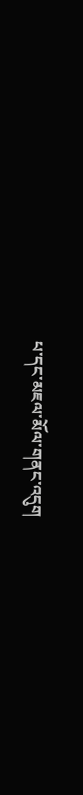པ་དང་མཇལ་མོལ་གནང་འདུག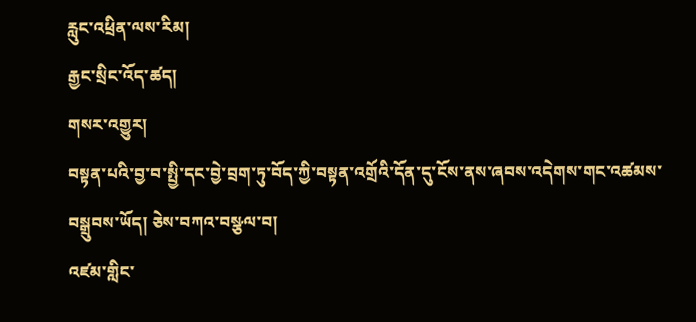རླུང་འཕྲིན་ལས་རིམ།
རྒྱང་སྲིང་འོད་ཚད།
གསར་འགྱུར།
བསྟན་པའི་བྱ་བ་སྤྱི་དང་བྱེ་བྲག་ཏུ་བོད་ཀྱི་བསྟན་འགྲོའི་དོན་དུ་ངོས་ནས་ཞབས་འདེགས་གང་འཚམས་བསྒྲུབས་ཡོད། ཅེས་བཀའ་བསྩལ་བ།
འཛམ་གླིང་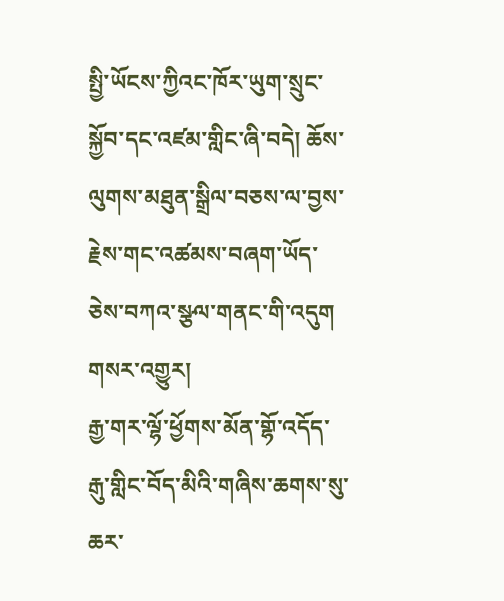སྤྱི་ཡོངས་ཀྱིའང་ཁོར་ཡུག་སྲུང་སྐྱོབ་དང་འཛམ་གླིང་ཞི་བདེ། ཆོས་ལུགས་མཐུན་སྒྲིལ་བཅས་ལ་བྱས་རྗེས་གང་འཚམས་བཞག་ཡོད་ཅེས་བཀའ་སྩལ་གནང་གི་འདུག
གསར་འགྱུར།
རྒྱ་གར་ལྷོ་ཕྱོགས་མོན་གྷོ་འདོད་རྒུ་གླིང་བོད་མིའི་གཞིས་ཆགས་སུ་ཆར་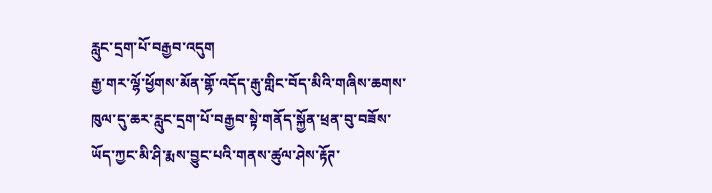རླུང་དྲག་པོ་བརྒྱབ་འདུག
རྒྱ་གར་ལྷོ་ཕྱོགས་མོན་གྷོ་འདོད་རྒུ་གླིང་བོད་མིའི་གཞིས་ཆགས་ཁུལ་དུ་ཆར་རླུང་དྲག་པོ་བརྒྱབ་སྟེ་གནོད་སྐྱོན་ཕྲན་བུ་བཟོས་ཡོད་ཀྱང་མི་ཤི་རྨས་བྱུང་པའི་གནས་ཚུལ་ཤེས་རྟོཊ་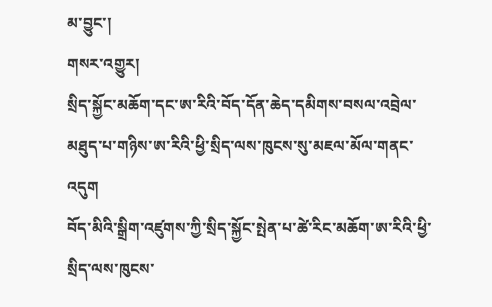མ་བྱུང་།
གསར་འགྱུར།
སྲིད་སྐྱོང་མཆོག་དང་ཨ་རིའི་བོད་དོན་ཆེད་དམིགས་བསལ་འབྲེལ་མཐུད་པ་གཉིས་ཨ་རིའི་ཕྱི་སྲིད་ལས་ཁུངས་སུ་མཇལ་མོལ་གནང་འདུག
བོད་མིའི་སྒྲིག་འཛུགས་ཀྱི་སྲིད་སྐྱོང་སྤེན་པ་ཚེ་རིང་མཆོག་ཨ་རིའི་ཕྱི་སྲིད་ལས་ཁུངས་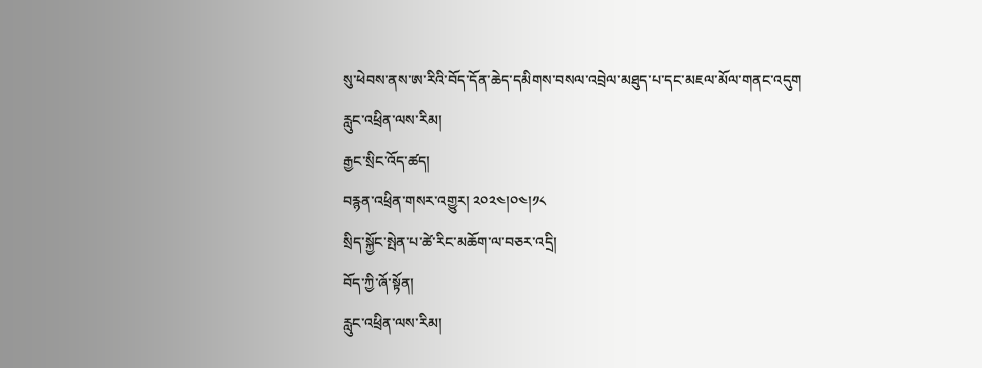སུ་ཕེབས་ནས་ཨ་རིའི་བོད་དོན་ཆེད་དམིགས་བསལ་འབྲེལ་མཐུད་པ་དང་མཇལ་མོལ་གནང་འདུག
རླུང་འཕྲིན་ལས་རིམ།
རྒྱང་སྲིང་འོད་ཚད།
བརྙན་འཕྲིན་གསར་འགྱུར། ༢༠༢༤།༠༤།༡༨
སྲིད་སྐྱོང་སྤེན་པ་ཚེ་རིང་མཆོག་ལ་བཅར་འདྲི།
བོད་ཀྱི་ཞོ་སྟོན།
རླུང་འཕྲིན་ལས་རིམ།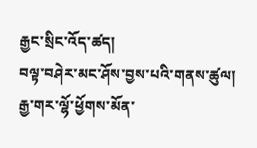རྒྱང་སྲིང་འོད་ཚད།
བལྟ་བཤེར་མང་ཤོས་བྱས་པའི་གནས་ཚུལ།
རྒྱ་གར་ལྷོ་ཕྱོགས་མོན་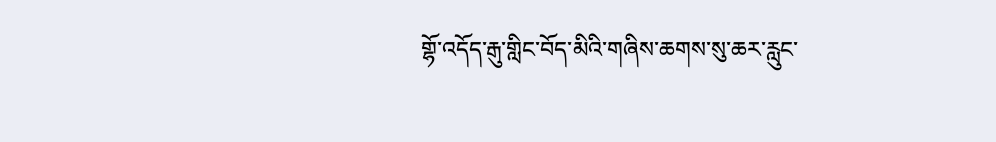གྷོ་འདོད་རྒུ་གླིང་བོད་མིའི་གཞིས་ཆགས་སུ་ཆར་རླུང་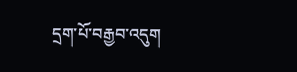དྲག་པོ་བརྒྱབ་འདུག